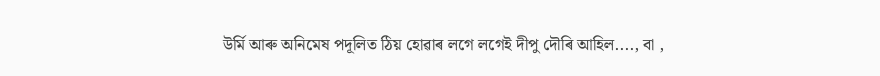উৰ্মি আৰু অনিমেষ পদূলিত ঠিয় হোৱাৰ লগে লগেই দীপু দৌৰি আহিল...., বা ,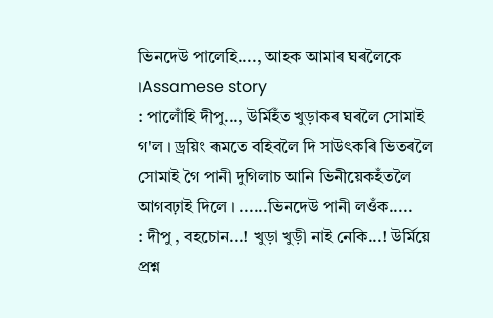ভিনদেউ পালেহি...., আহক আমাৰ ঘৰলৈকে ।Assamese story
: পালোঁহি দীপু..., উৰ্মিহঁত খুড়াকৰ ঘৰলৈ সোমাই গ'ল । ড্ৰয়িং ৰূমতে বহিবলৈ দি সাউৎকৰি ভিতৰলৈ সোমাই গৈ পানী দুগিলাচ আনি ভিনীয়েকহঁতলৈ আগবঢ়াই দিলে । ......ভিনদেউ পানী লওঁক.....
: দীপু , বহচোন...! খুড়া খুড়ী নাই নেকি...! উৰ্মিয়ে প্ৰশ্ন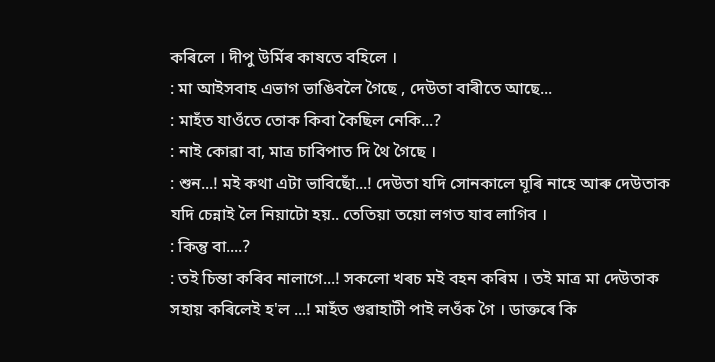কৰিলে । দীপু উৰ্মিৰ কাষতে বহিলে ।
: মা আইসবাহ এভাগ ভাঙিবলৈ গৈছে , দেউতা বাৰীতে আছে...
: মাহঁত যাওঁতে তোক কিবা কৈছিল নেকি...?
: নাই কোৱা বা, মাত্ৰ চাবিপাত দি থৈ গৈছে ।
: শুন...! মই কথা এটা ভাবিছোঁ...! দেউতা যদি সোনকালে ঘূৰি নাহে আৰু দেউতাক যদি চেন্নাই লৈ নিয়াটো হয়.. তেতিয়া তয়ো লগত যাব লাগিব ।
: কিন্তু বা....?
: তই চিন্তা কৰিব নালাগে...! সকলো খৰচ মই বহন কৰিম । তই মাত্ৰ মা দেউতাক সহায় কৰিলেই হ'ল ...! মাহঁত গুৱাহাটী পাই লওঁক গৈ । ডাক্তৰে কি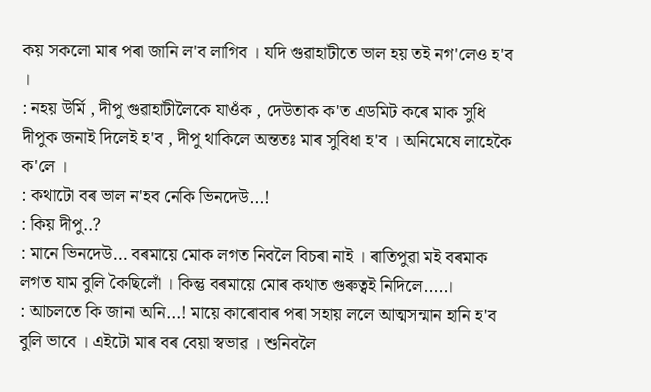কয় সকলো মাৰ পৰা জানি ল'ব লাগিব । যদি গুৱাহাটীতে ভাল হয় তই নগ'লেও হ'ব ।
: নহয় উৰ্মি , দীপু গুৱাহাটীলৈকে যাওঁক , দেউতাক ক'ত এডমিট কৰে মাক সুধি দীপুক জনাই দিলেই হ'ব , দীপু থাকিলে অন্ততঃ মাৰ সুবিধা হ'ব । অনিমেষে লাহেকৈ ক'লে ।
: কথাটো বৰ ভাল ন'হব নেকি ভিনদেউ...!
: কিয় দীপু..?
: মানে ভিনদেউ... বৰমায়ে মোক লগত নিবলৈ বিচৰা নাই । ৰাতিপুৱা মই বৰমাক লগত যাম বুলি কৈছিলোঁ । কিন্তু বৰমায়ে মোৰ কথাত গুৰুত্বই নিদিলে.....।
: আচলতে কি জানা অনি...! মায়ে কাৰোবাৰ পৰা সহায় ললে আত্মসন্মান হানি হ'ব বুলি ভাবে । এইটো মাৰ বৰ বেয়া স্বভাৱ । শুনিবলৈ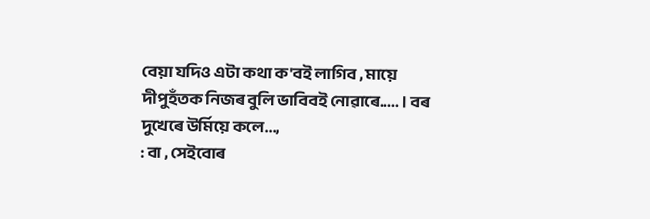বেয়া যদিও এটা কথা ক'বই লাগিব , মায়ে দীপুহঁতক নিজৰ বুলি ভাবিবই নোৱাৰে..... । বৰ দুখেৰে উৰ্মিয়ে কলে...,
: বা , সেইবোৰ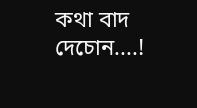কথা বাদ দেচোন....!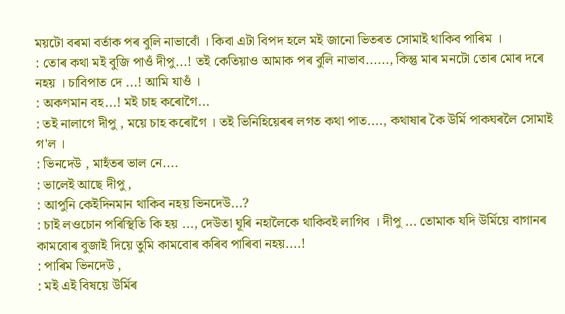ময়টো বৰমা বর্তাক পৰ বুলি নাভাবোঁ । কিবা এটা বিপদ হলে মই জানো ভিতৰত সোমাই থাকিব পাৰিম ।
: তোৰ কথা মই বুজি পাওঁ দীপু...! তই কেতিয়াও আমাক পৰ বুলি নাভাব......, কিন্তু মাৰ মনটো তোৰ মোৰ দৰে নহয় । চাবিপাত দে ...! আমি যাওঁ ।
: অকণমান বহ...! মই চাহ কৰোগৈ...
: তই নালাগে দীপু , ময়ে চাহ কৰোগৈ । তই ভিনিহিয়েৰৰ লগত কথা পাত...., কথাষাৰ কৈ উৰ্মি পাকঘৰলৈ সোমাই গ'ল ।
: ভিনদেউ , মাহঁতৰ ভাল নে....
: ভালেই আছে দীপু ,
: আপুনি কেইদিনমান থাকিব নহয় ভিনদেউ...?
: চাই লওচোন পৰিস্থিতি কি হয় ..., দেউতা ঘূৰি নহালৈকে থাকিবই লাগিব । দীপু ... তোমাক যদি উৰ্মিয়ে বাগানৰ কামবোৰ বুজাই দিয়ে তুমি কামবোৰ কৰিব পাৰিবা নহয়....!
: পাৰিম ভিনদেউ ,
: মই এই বিষয়ে উৰ্মিৰ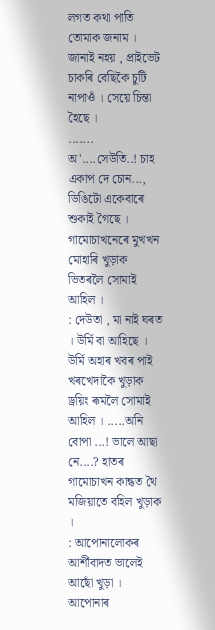লগত কথা পাতি তোমাক জনাম । জানাই নহয় , প্ৰাইভেট চাকৰি বেছিকৈ চুটি নাপাওঁ । সেয়ে চিন্তা হৈছে ।
....... অ'....সেউতি..! চাহ একাপ দে চোন..., ডিঙিটো একেবাৰে শুকাই গৈছে । গামোচাখনেৰে মুখখন মোহাৰি খুড়াক ভিতৰলৈ সোমাই আহিল ।
: দেউতা , মা নাই ঘৰত । উৰ্মি বা আহিছে ।
উৰ্মি অহাৰ খবৰ পাই খৰখেদাকৈ খুড়াক ড্ৰয়িং ৰূমলৈ সোমাই আহিল । .....অনি বোপা ...! ভালে আছা নে....? হাতৰ গামোচাখন কান্ধত থৈ মজিয়াতে বহিল খুড়াক ।
: আপোনালোকৰ আৰ্শীবাদত ভালেই আছোঁ খুড়া । আপোনাৰ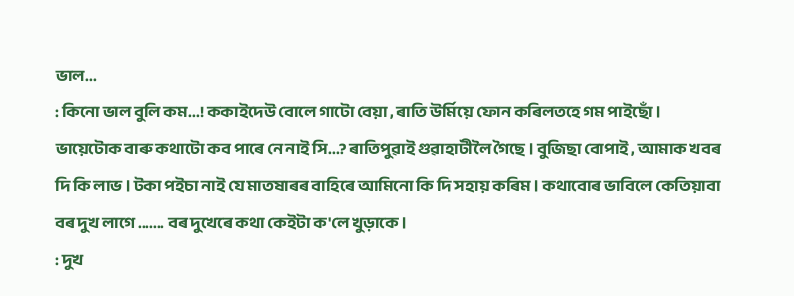ভাল...
: কিনো ভাল বুলি কম...! ককাইদেউ বোলে গাটো বেয়া , ৰাতি উৰ্মিয়ে ফোন কৰিলতহে গম পাইছোঁ । ভায়েটোক বাৰু কথাটো কব পাৰে নে নাই সি...? ৰাতিপুৱাই গুৱাহাটীলৈ গৈছে । বুজিছা বোপাই , আমাক খবৰ দি কি লাভ । টকা পইচা নাই যে মাতষাৰৰ বাহিৰে আমিনো কি দি সহায় কৰিম । কথাবোৰ ভাবিলে কেতিয়াবা বৰ দুখ লাগে ....... বৰ দুখেৰে কথা কেইটা ক'লে খুড়াকে ।
: দুখ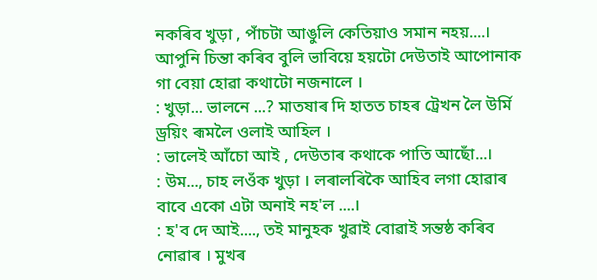নকৰিব খুড়া , পাঁচটা আঙুলি কেতিয়াও সমান নহয়....। আপুনি চিন্তা কৰিব বুলি ভাবিয়ে হয়টো দেউতাই আপোনাক গা বেয়া হোৱা কথাটো নজনালে ।
: খুড়া... ভালনে ...? মাতষাৰ দি হাতত চাহৰ ট্রেখন লৈ উৰ্মি ড্ৰয়িং ৰূমলৈ ওলাই আহিল ।
: ভালেই আঁচো আই , দেউতাৰ কথাকে পাতি আছোঁ...।
: উম..., চাহ লওঁক খুড়া । লৰালৰিকৈ আহিব লগা হোৱাৰ বাবে একো এটা অনাই নহ'ল ....।
: হ'ব দে আই...., তই মানুহক খুৱাই বোৱাই সন্তষ্ঠ কৰিব নোৱাৰ । মুখৰ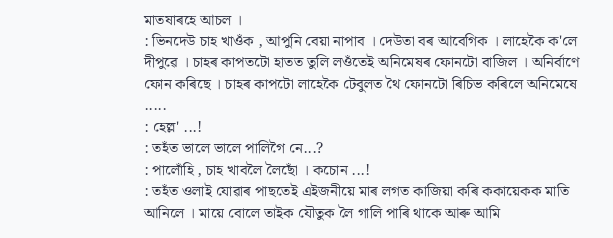মাতষাৰহে আচল ।
: ভিনদেউ চাহ খাওঁক , আপুনি বেয়া নাপাব । দেউতা বৰ আবেগিক । লাহেকৈ ক'লে দীপুৱে । চাহৰ কাপতটো হাতত তুলি লওঁতেই অনিমেষৰ ফোনটো বাজিল । অনিৰ্বাণে ফোন কৰিছে । চাহৰ কাপটো লাহেকৈ টেবুলত থৈ ফোনটো ৰিচিভ কৰিলে অনিমেষে .....
: হেল্ল' ...!
: তহঁত ভালে ভালে পালিগৈ নে...?
: পালোঁহি , চাহ খাবলৈ লৈছোঁ । কচোন ...!
: তহঁত ওলাই যোৱাৰ পাছতেই এইজনীয়ে মাৰ লগত কাজিয়া কৰি ককায়েকক মাতি আনিলে । মায়ে বোলে তাইক যৌতুক লৈ গালি পাৰি থাকে আৰু আমি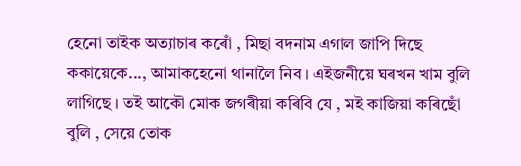হেনো তাইক অত্যাচাৰ কৰোঁ , মিছা বদনাম এগাল জাপি দিছে ককায়েকে..., আমাকহেনো থানালৈ নিব । এইজনীয়ে ঘৰখন খাম বুলি লাগিছে । তই আকৌ মোক জগৰীয়া কৰিবি যে , মই কাজিয়া কৰিছোঁ বুলি , সেয়ে তোক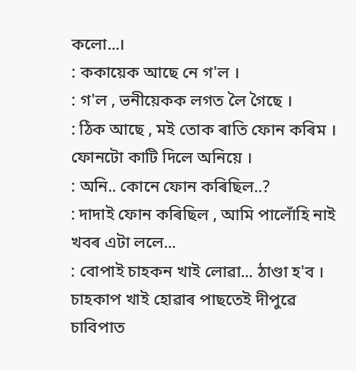কলো...।
: ককায়েক আছে নে গ'ল ।
: গ'ল , ভনীয়েকক লগত লৈ গৈছে ।
: ঠিক আছে , মই তোক ৰাতি ফোন কৰিম । ফোনটো কাটি দিলে অনিয়ে ।
: অনি.. কোনে ফোন কৰিছিল..?
: দাদাই ফোন কৰিছিল , আমি পালোঁহি নাই খবৰ এটা ললে...
: বোপাই চাহকন খাই লোৱা... ঠাণ্ডা হ'ব ।
চাহকাপ খাই হোৱাৰ পাছতেই দীপুৱে চাবিপাত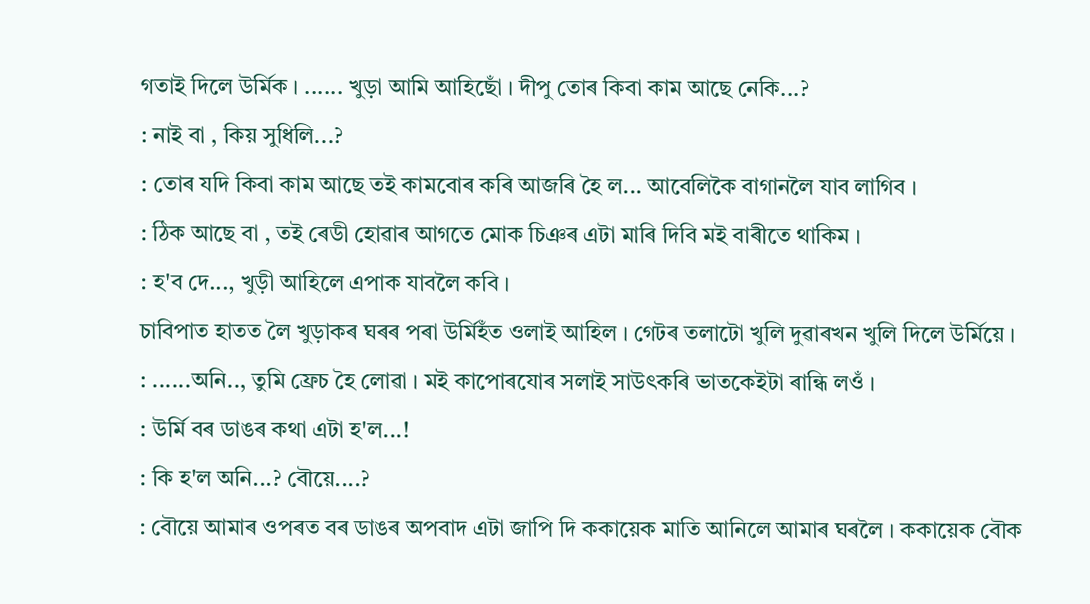গতাই দিলে উৰ্মিক । ...... খুড়া আমি আহিছোঁ । দীপু তোৰ কিবা কাম আছে নেকি...?
: নাই বা , কিয় সুধিলি...?
: তোৰ যদি কিবা কাম আছে তই কামবোৰ কৰি আজৰি হৈ ল... আবেলিকৈ বাগানলৈ যাব লাগিব ।
: ঠিক আছে বা , তই ৰেডী হোৱাৰ আগতে মোক চিঞৰ এটা মাৰি দিবি মই বাৰীতে থাকিম ।
: হ'ব দে..., খুড়ী আহিলে এপাক যাবলৈ কবি ।
চাবিপাত হাতত লৈ খুড়াকৰ ঘৰৰ পৰা উৰ্মিহঁত ওলাই আহিল । গেটৰ তলাটো খুলি দুৱাৰখন খুলি দিলে উৰ্মিয়ে ।
: ......অনি.., তুমি ফ্ৰেচ হৈ লোৱা । মই কাপোৰযোৰ সলাই সাউৎকৰি ভাতকেইটা ৰান্ধি লওঁ ।
: উৰ্মি বৰ ডাঙৰ কথা এটা হ'ল...!
: কি হ'ল অনি...? বৌয়ে....?
: বৌয়ে আমাৰ ওপৰত বৰ ডাঙৰ অপবাদ এটা জাপি দি ককায়েক মাতি আনিলে আমাৰ ঘৰলৈ । ককায়েক বৌক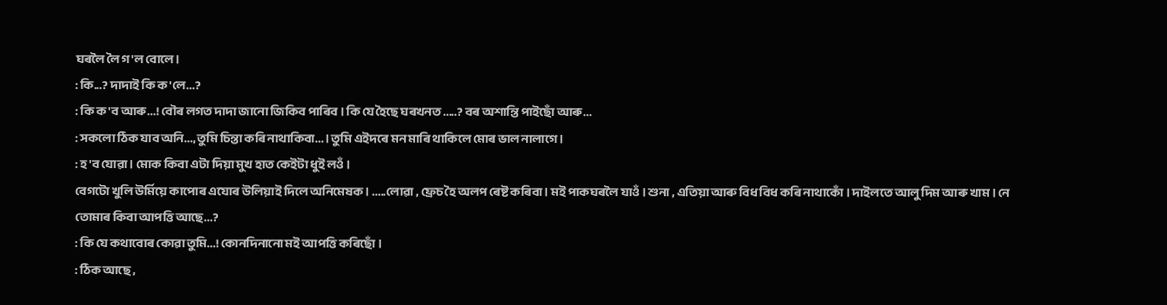ঘৰলৈ লৈ গ'ল বোলে ।
: কি...? দাদাই কি ক'লে...?
: কি ক'ব আৰু...! বৌৰ লগত দাদা জানো জিকিব পাৰিব । কি যে হৈছে ঘৰখনত .....? বৰ অশান্তি পাইছোঁ আৰু...
: সকলো ঠিক যাব অনি..., তুমি চিন্তা কৰি নাথাকিবা...। তুমি এইদৰে মন মাৰি থাকিলে মোৰ ভাল নালাগে ।
: হ'ব যোৱা । মোক কিবা এটা দিয়া মুখ হাত কেইটা ধুই লওঁ ।
বেগটো খুলি উৰ্মিয়ে কাপোৰ এযোৰ উলিয়াই দিলে অনিমেষক । .....লোৱা , ফ্ৰেচ হৈ অলপ ৰেষ্ট কৰিবা । মই পাকঘৰলৈ যাওঁ । শুনা , এতিয়া আৰু বিধ বিধ কৰি নাথাকোঁ । দাইলতে আলু দিম আৰু খাম । নে তোমাৰ কিবা আপত্তি আছে...?
: কি যে কথাবোৰ কোৱা তুমি...! কোনদিনানো মই আপত্তি কৰিছোঁ ।
: ঠিক আছে ,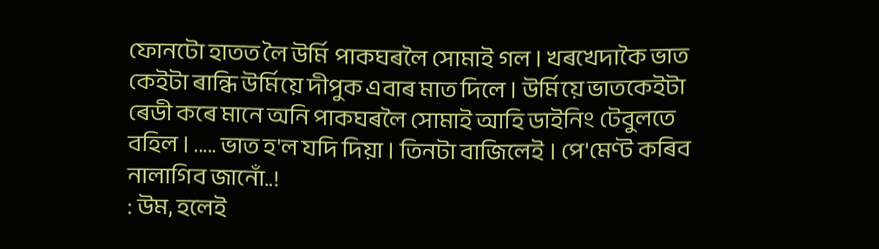ফোনটো হাতত লৈ উৰ্মি পাকঘৰলৈ সোমাই গল । খৰখেদাকৈ ভাত কেইটা ৰান্ধি উৰ্মিয়ে দীপুক এবাৰ মাত দিলে । উৰ্মিয়ে ভাতকেইটা ৰেডী কৰে মানে অনি পাকঘৰলৈ সোমাই আহি ডাইনিং টেবুলতে বহিল । ..... ভাত হ'ল যদি দিয়া । তিনটা বাজিলেই । পে'মেণ্ট কৰিব নালাগিব জানোঁ..!
: উম, হলেই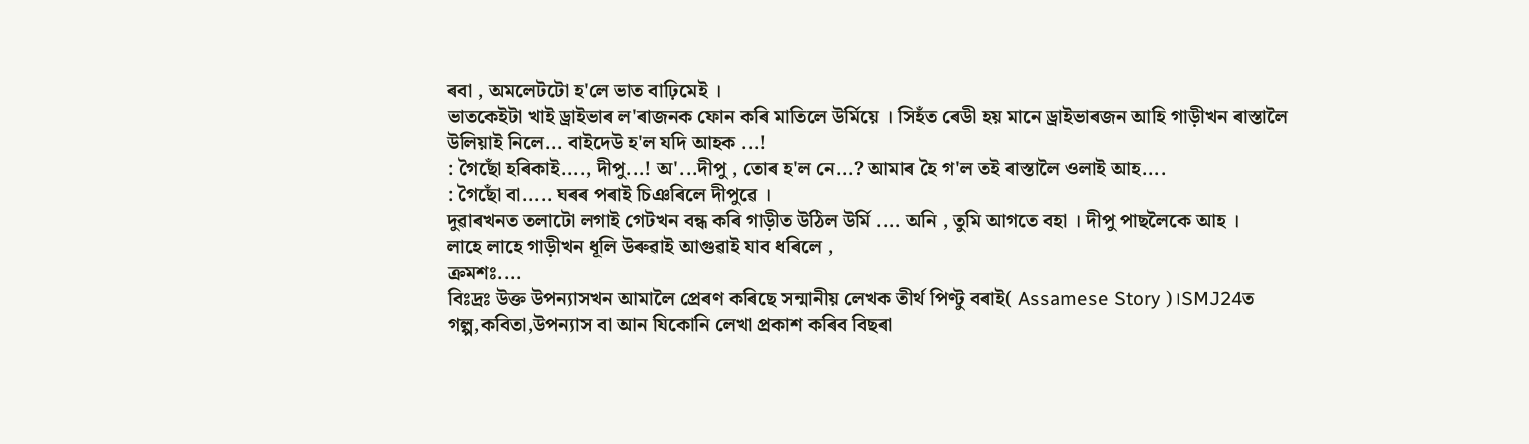ৰবা , অমলেটটো হ'লে ভাত বাঢ়িমেই ।
ভাতকেইটা খাই ড্ৰাইভাৰ ল'ৰাজনক ফোন কৰি মাতিলে উৰ্মিয়ে । সিহঁত ৰেডী হয় মানে ড্ৰাইভাৰজন আহি গাড়ীখন ৰাস্তালৈ উলিয়াই নিলে... বাইদেউ হ'ল যদি আহক ...!
: গৈছোঁ হৰিকাই...., দীপু...! অ'...দীপু , তোৰ হ'ল নে...? আমাৰ হৈ গ'ল তই ৰাস্তালৈ ওলাই আহ....
: গৈছোঁ বা..... ঘৰৰ পৰাই চিঞৰিলে দীপুৱে ।
দুৱাৰখনত তলাটো লগাই গেটখন বন্ধ কৰি গাড়ীত উঠিল উৰ্মি .... অনি , তুমি আগতে বহা । দীপু পাছলৈকে আহ ।
লাহে লাহে গাড়ীখন ধূলি উৰুৱাই আগুৱাই যাব ধৰিলে ,
ক্ৰমশঃ....
বিঃদ্ৰঃ উক্ত উপন্যাসখন আমালৈ প্ৰেৰণ কৰিছে সন্মানীয় লেখক তীৰ্থ পিণ্টু বৰাই( Assamese Story )।SMJ24ত গল্প,কবিতা,উপন্যাস বা আন যিকোনি লেখা প্ৰকাশ কৰিব বিছৰা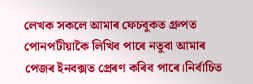লেখক সকলে আমাৰ ফেচবুকত গ্ৰুপত পোনপটীয়াকৈ লিখিব পাৰে নতুবা আমাৰ পেজৰ ইনবক্সত প্ৰেৰণ কৰিব পাৰে।নিৰ্বাচিত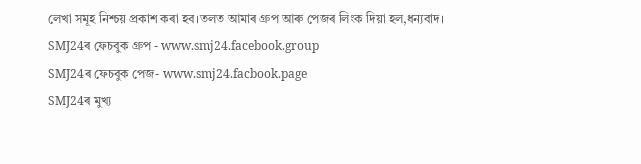লেখা সমূহ নিশ্চয় প্ৰকাশ কৰা হব।তলত আমাৰ গ্ৰুপ আৰু পেজৰ লিংক দিয়া হল,ধন্যবাদ।
SMJ24ৰ ফেচবুক গ্ৰুপ - www.smj24.facebook.group
SMJ24ৰ ফেচবুক পেজ- www.smj24.facbook.page
SMJ24ৰ মুখ্য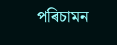পৰিচামন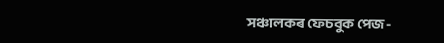সঞ্চালকৰ ফেচবুক পেজ -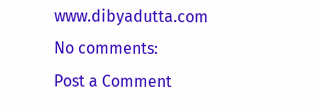www.dibyadutta.com
No comments:
Post a Comment